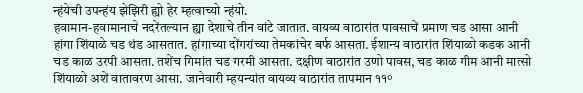न्हंयेची उपन्हंय झेझिरी ह्यो हेर म्हत्वाच्यो न्हंयो.
हवामान-हवामानाचे नदरेंतल्यान ह्या देशाचे तीन वांटे जातात. वायव्य वाठारांत पावसाचें प्रमाण चड आसा आनी हांगा शिंयाळे चड थंड आसतात. हांगाच्या दोंगरांच्या तेमकांचेर बर्फ आसता. ईशान्य वाठारांत शिंयाळो कडक आनी चड काळ उरपी आसता. तशेंच गिमांत चड गरमी आसता. दक्षीण वाठारांत उणो पावस, चड काळ गीम आनी मात्सो शिंयाळो अशें वातावरण आसा. जानेवारी म्हयन्यांत वायव्य वाठारांत तापमान ११°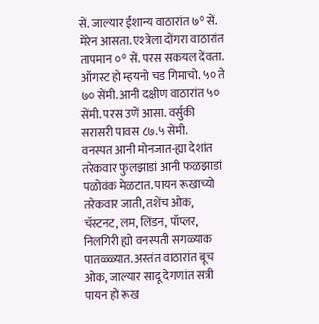सें. जाल्यार ईशान्य वाठारांत ७° सें. मेरेन आसता. एश्त्रेला दोंगरा वाठारांत तापमान ०° सें. परस सकयल देंवता. ऑगस्ट हो म्हयनो चड गिमाचो. ५० ते ७० सेंमी. आनी दक्षीण वाठारांत ५० सेंमी. परस उणें आसा. वर्सुकी सरासरी पावस ८७.५ सेंमी.
वनस्पत आनी मोनजात-ह्या देशांत तरेकवार फुलझाडां आनी फळझाडां पळोवंक मेळटात. पायन रूखाच्यो तरेकवार जाती, तशेंच ओक, चॅस्टनट, लम, लिंडन, पॉप्लर, निलगिरी ह्यो वनस्पती सगळ्याक पातळ्ळ्यात. अस्तंत वाठारांत बूच ओक, जाल्यार सादू देगणांत सत्री पायन हो रूख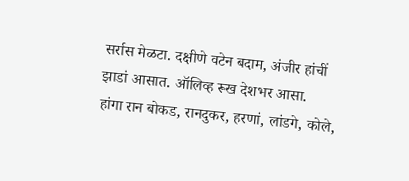सर्रास मेळटा. दक्षीणे वटेन बदाम, अंजीर हांचीं झाडां आसात. ऑलिव्ह रूख देशभर आसा.
हांगा रान बोकड, रानदुकर, हरणां, लांडगे, कोले,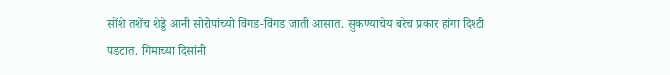सोंशे तशेंच शेड्डे आनी सोरोपांच्यो विंगड-विंगड जाती आसात. सुकण्याचेय बरेच प्रकार हांगा दिश्टी पडटात. गिमाच्या दिसांनी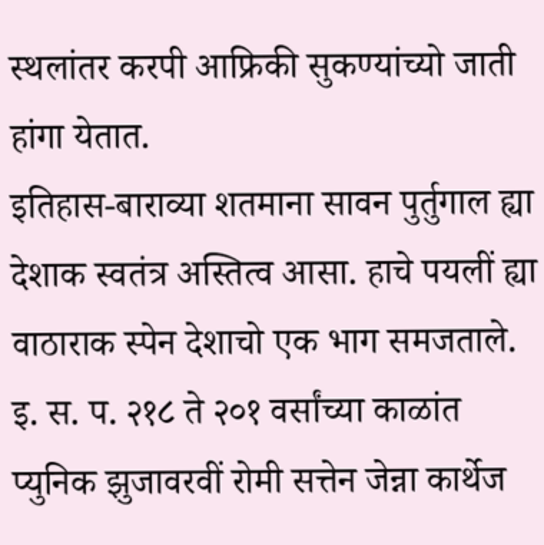स्थलांतर करपी आफ्रिकी सुकण्यांच्यो जाती हांगा येतात.
इतिहास-बाराव्या शतमाना सावन पुर्तुगाल ह्या देशाक स्वतंत्र अस्तित्व आसा. हाचे पयलीं ह्या वाठाराक स्पेन देशाचो एक भाग समजताले.
इ. स. प. २१८ ते २०१ वर्सांच्या काळांत प्युनिक झुजावरवीं रोमी सत्तेन जेन्ना कार्थेज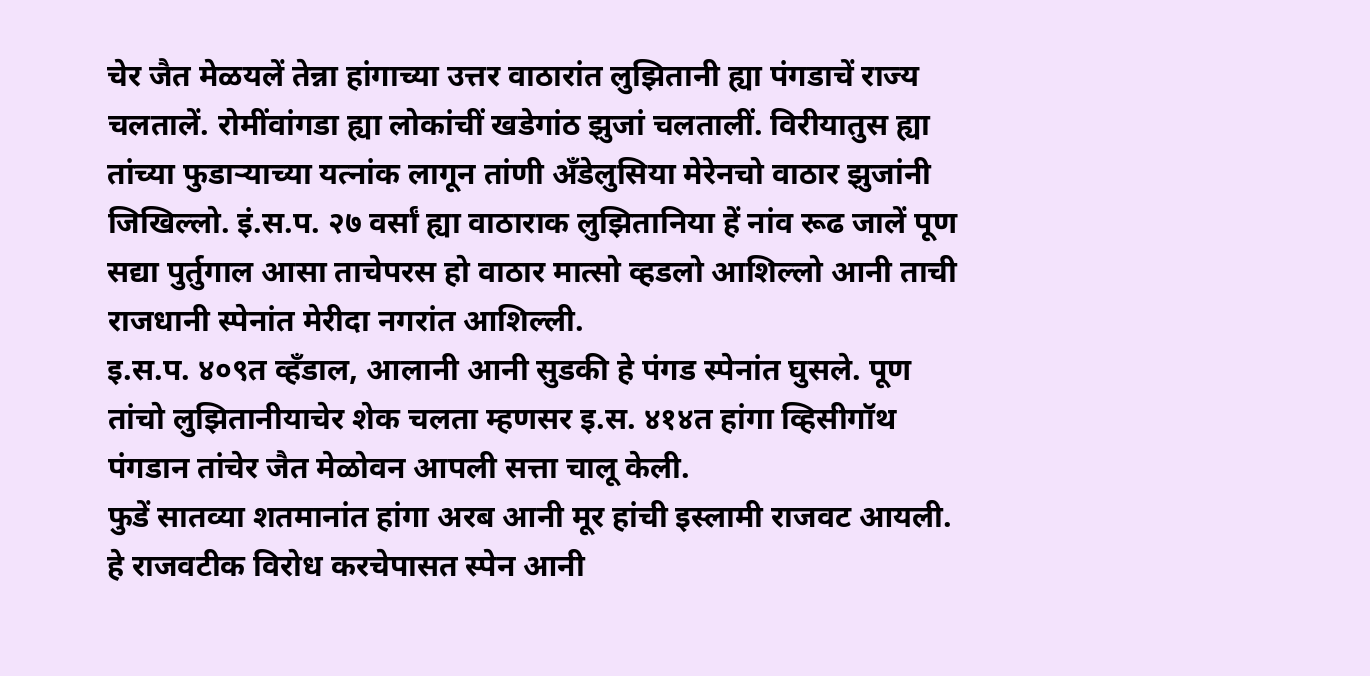चेर जैत मेळयलें तेन्ना हांगाच्या उत्तर वाठारांत लुझितानी ह्या पंगडाचें राज्य चलतालें. रोमींवांगडा ह्या लोकांचीं खडेगांठ झुजां चलतालीं. विरीयातुस ह्या तांच्या फुडाऱ्याच्या यत्नांक लागून तांणी ॲंडेलुसिया मेरेनचो वाठार झुजांनी जिखिल्लो. इं.स.प. २७ वर्सां ह्या वाठाराक लुझितानिया हें नांव रूढ जालें पूण सद्या पुर्तुगाल आसा ताचेपरस हो वाठार मात्सो व्हडलो आशिल्लो आनी ताची राजधानी स्पेनांत मेरीदा नगरांत आशिल्ली.
इ.स.प. ४०९त व्हॅंडाल, आलानी आनी सुडकी हे पंगड स्पेनांत घुसले. पूण तांचो लुझितानीयाचेर शेक चलता म्हणसर इ.स. ४१४त हांगा व्हिसीगॉथ पंगडान तांचेर जैत मेळोवन आपली सत्ता चालू केली.
फुडें सातव्या शतमानांत हांगा अरब आनी मूर हांची इस्लामी राजवट आयली. हे राजवटीक विरोध करचेपासत स्पेन आनी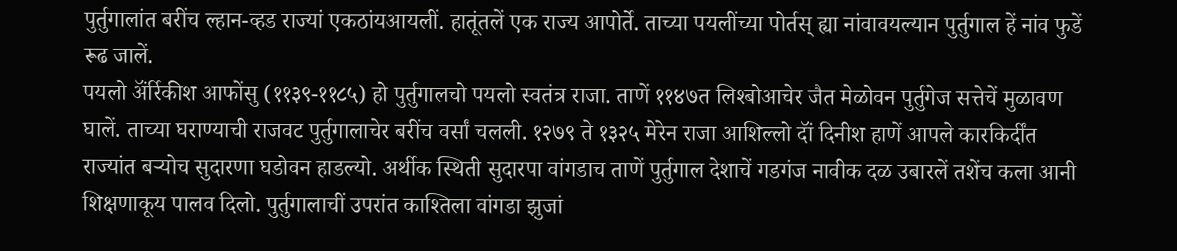पुर्तुगालांत बरींच ल्हान-व्हड राज्यां एकठांयआयलीं. हातूंतलें एक राज्य आपोर्ते. ताच्या पयलींच्या पोर्तस् ह्या नांवावयल्यान पुर्तुगाल हें नांव फुडें रूढ जालें.
पयलो ॲंर्रिकीश आफोंसु (११३९-११८५) हो पुर्तुगालचो पयलो स्वतंत्र राजा. ताणें ११४७त लिश्बोआचेर जैत मेळोवन पुर्तुगेज सत्तेचें मुळावण घालें. ताच्या घराण्याची राजवट पुर्तुगालाचेर बरींच वर्सां चलली. १२७९ ते १३२५ मेरेन राजा आशिल्लो दॉं दिनीश हाणें आपले कारकिर्दींत राज्यांत बऱ्योच सुदारणा घडोवन हाडल्यो. अर्थीक स्थिती सुदारपा वांगडाच ताणें पुर्तुगाल देशाचें गडगंज नावीक दळ उबारलें तशेंच कला आनी शिक्षणाकूय पालव दिलो. पुर्तुगालाचीं उपरांत काश्तिला वांगडा झुजां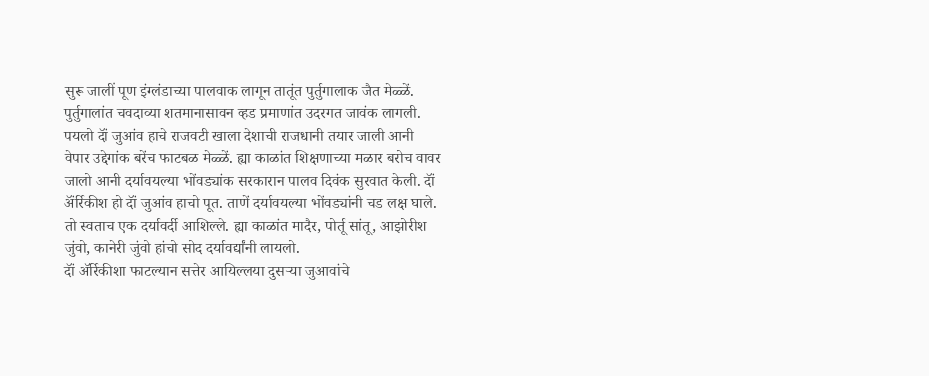सुरू जालीं पूण इंग्लंडाच्या पालवाक लागून तातूंत पुर्तुगालाक जैत मेळ्ळें.
पुर्तुगालांत चवदाव्या शतमानासावन व्हड प्रमाणांत उदरगत जावंक लागली. पयलो दॉं जुआंव हाचे राजवटी खाला देशाची राजधानी तयार जाली आनी वेपार उद्देगांक बरेंच फाटबळ मेळ्ळें. ह्या काळांत शिक्षणाच्या मळार बरोच वावर जालो आनी दर्यावयल्या भोंवड्यांक सरकारान पालव दिवंक सुरवात केली. दॉं ॲंर्रिकीश हो दॉं जुआंव हाचो पूत. ताणें दर्यावयल्या भोंवड्यांनी चड लक्ष घाले. तो स्वताच एक दर्यावर्दी आशिल्ले. ह्या काळांत मादैर, पोर्तू सांतू, आझोरीश जुंवो, कानेरी जुंवो हांचो सोद दर्यावर्द्यांनी लायलो.
दॉं ॲर्रिकीशा फाटल्यान सत्तेर आयिल्लया दुसऱ्या जुआवांचे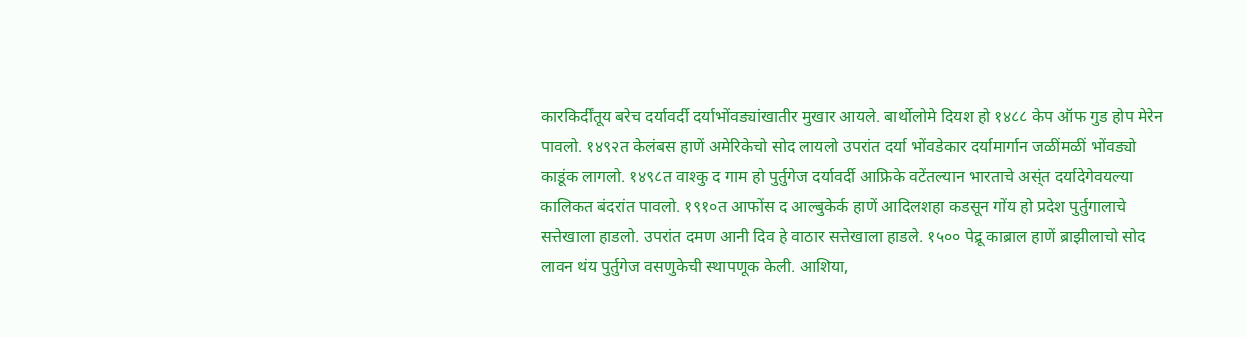कारकिर्दींतूय बरेच दर्यावर्दी दर्याभोंवड्यांखातीर मुखार आयले. बार्थोलोमे दियश हो १४८८ केप ऑफ गुड होप मेरेन पावलो. १४९२त केलंबस हाणें अमेरिकेचो सोद लायलो उपरांत दर्या भोंवडेकार दर्यामार्गान जळींमळीं भोंवड्यो काडूंक लागलो. १४९८त वाश्कु द गाम हो पुर्तुगेज दर्यावर्दी आफ्रिके वटेंतल्यान भारताचे अस्ंत दर्यादेगेवयल्या कालिकत बंदरांत पावलो. १९१०त आफोंस द आल्बुकेर्क हाणें आदिलशहा कडसून गोंय हो प्रदेश पुर्तुगालाचे सत्तेखाला हाडलो. उपरांत दमण आनी दिव हे वाठार सत्तेखाला हाडले. १५०० पेद्रू काब्राल हाणें ब्राझीलाचो सोद लावन थंय पुर्तुगेज वसणुकेची स्थापणूक केली. आशिया,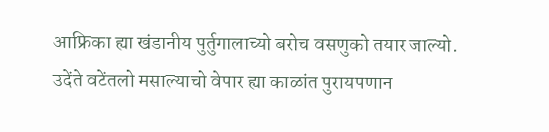आफ्रिका ह्या खंडानीय पुर्तुगालाच्यो बरोच वसणुको तयार जाल्यो. उदेंते वटेंतलो मसाल्याचो वेपार ह्या काळांत पुरायपणान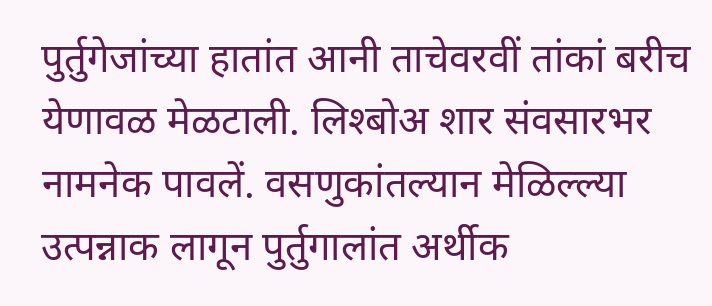पुर्तुगेजांच्या हातांत आनी ताचेवरवीं तांकां बरीच येणावळ मेळटाली. लिश्बोअ शार संवसारभर नामनेक पावलें. वसणुकांतल्यान मेळिल्ल्या उत्पन्नाक लागून पुर्तुगालांत अर्थीक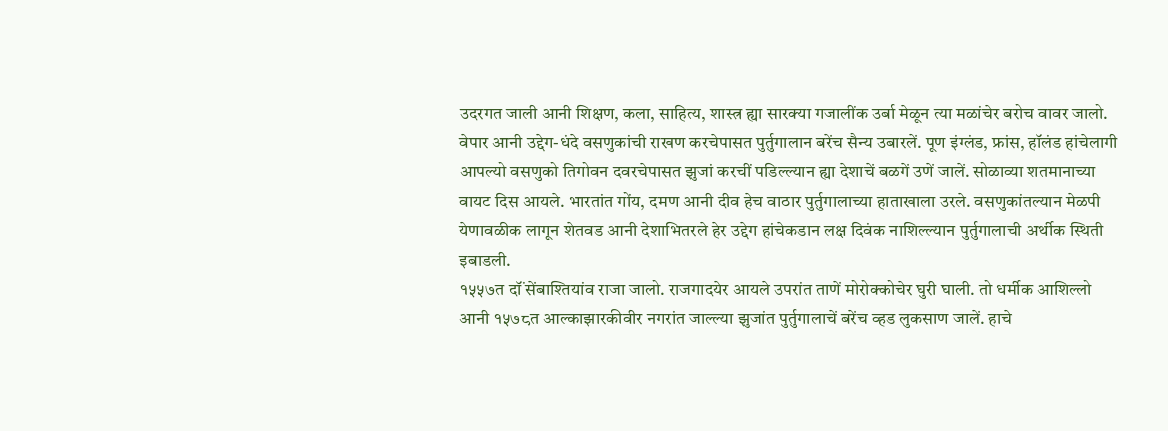उदरगत जाली आनी शिक्षण, कला, साहित्य, शास्त्र ह्या सारक्या गजालींक उर्बा मेळून त्या मळांचेर बरोच वावर जालो.
वेपार आनी उद्देग-धंदे वसणुकांची राखण करचेपासत पुर्तुगालान बरेंच सैन्य उबारलें. पूण इंग्लंड, फ्रांस, हॉलंड हांचेलागी आपल्यो वसणुको तिगोवन दवरचेपासत झुजां करचीं पडिल्ल्यान ह्या देशाचें बळगें उणें जालें. सोळाव्या शतमानाच्या वायट दिस आयले. भारतांत गोंय, दमण आनी दीव हेच वाठार पुर्तुगालाच्या हाताखाला उरले. वसणुकांतल्यान मेळपी येणावळीक लागून शेतवड आनी देशाभितरले हेर उद्देग हांचेकडान लक्ष दिवंक नाशिल्ल्यान पुर्तुगालाची अर्थीक स्थिती इबाडली.
१५५७त दॉं सेंबाश्तियांव राजा जालो. राजगादयेर आयले उपरांत ताणें मोरोक्कोचेर घुरी घाली. तो धर्मीक आशिल्लो आनी १५७८त आल्काझारकीवीर नगरांत जाल्ल्या झुजांत पुर्तुगालाचें बरेंच व्हड लुकसाण जालें. हाचे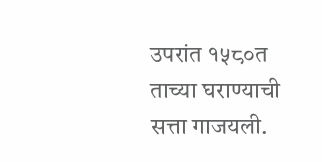उपरांत १५८०त ताच्या घराण्याची सत्ता गाजयली.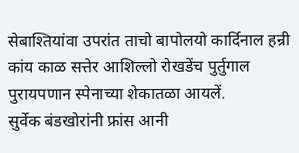सेबाश्तियांवा उपरांत ताचो बापोलयो कार्दिनाल हन्री कांय काळ सत्तेर आशिल्लो रोखडेंच पुर्तुगाल पुरायपणान स्पेनाच्या शेकातळा आयलें.
सुर्वेक बंडखोरांनी फ्रांस आनी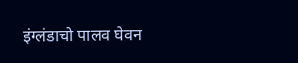इंग्लंडाचो पालव घेवन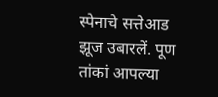स्पेनाचे सत्तेआड झूज उबारलें. पूण तांकां आपल्या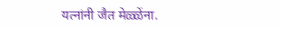यत्नांनी जैत मेळ्ळेंना.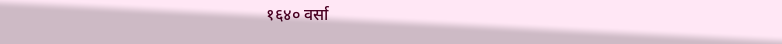१६४० वर्सा